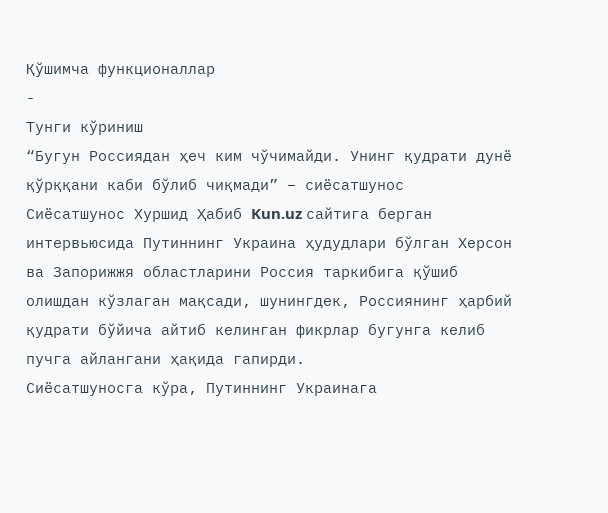Қўшимча функционаллар
-
Тунги кўриниш
“Бугун Россиядан ҳеч ким чўчимайди. Унинг қудрати дунё қўрққани каби бўлиб чиқмади” – сиёсатшунос
Сиёсатшунос Хуршид Ҳабиб Kun.uz сайтига берган интервьюсида Путиннинг Украина ҳудудлари бўлган Херсон ва Запорижжя областларини Россия таркибига қўшиб олишдан кўзлаган мақсади, шунингдек, Россиянинг ҳарбий қудрати бўйича айтиб келинган фикрлар бугунга келиб пучга айлангани ҳақида гапирди.
Сиёсатшуносга кўра, Путиннинг Украинага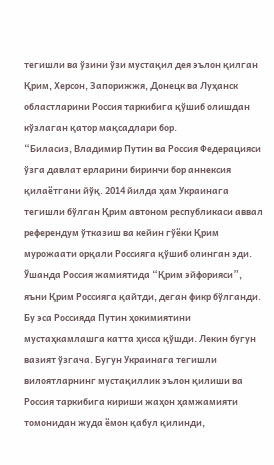тегишли ва ўзини ўзи мустақил дея эълон қилган Қрим, Херсон, Запорижжя, Донецк ва Луҳанск областларини Россия таркибига қўшиб олишдан кўзлаган қатор мақсадлари бор.
“Биласиз, Владимир Путин ва Россия Федерацияси ўзга давлат ерларини биринчи бор аннексия қилаётгани йўқ. 2014 йилда ҳам Украинага тегишли бўлган Қрим автоном республикаси аввал референдум ўтказиш ва кейин гўёки Қрим мурожаати орқали Россияга қўшиб олинган эди.
Ўшанда Россия жамиятида “Қрим эйфорияси”, яъни Қрим Россияга қайтди, деган фикр бўлганди. Бу эса Россияда Путин ҳокимиятини мустаҳкамлашга катта ҳисса қўшди. Лекин бугун вазият ўзгача. Бугун Украинага тегишли вилоятларнинг мустақиллик эълон қилиши ва Россия таркибига кириши жаҳон ҳамжамияти томонидан жуда ёмон қабул қилинди,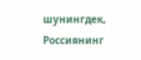шунингдек, Россиянинг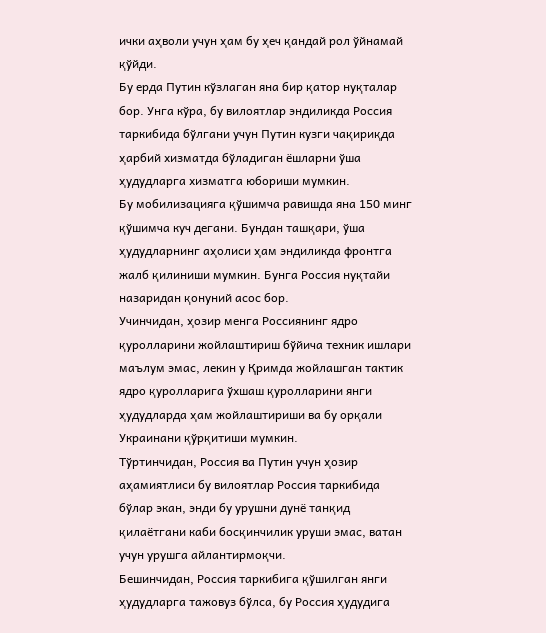ички аҳволи учун ҳам бу ҳеч қандай рол ўйнамай қўйди.
Бу ерда Путин кўзлаган яна бир қатор нуқталар бор. Унга кўра, бу вилоятлар эндиликда Россия таркибида бўлгани учун Путин кузги чақириқда ҳарбий хизматда бўладиган ёшларни ўша ҳудудларга хизматга юбориши мумкин.
Бу мобилизацияга қўшимча равишда яна 150 минг қўшимча куч дегани. Бундан ташқари, ўша ҳудудларнинг аҳолиси ҳам эндиликда фронтга жалб қилиниши мумкин. Бунга Россия нуқтайи назаридан қонуний асос бор.
Учинчидан, ҳозир менга Россиянинг ядро қуролларини жойлаштириш бўйича техник ишлари маълум эмас, лекин у Қримда жойлашган тактик ядро қуролларига ўхшаш қуролларини янги ҳудудларда ҳам жойлаштириши ва бу орқали Украинани қўрқитиши мумкин.
Тўртинчидан, Россия ва Путин учун ҳозир аҳамиятлиси бу вилоятлар Россия таркибида бўлар экан, энди бу урушни дунё танқид қилаётгани каби босқинчилик уруши эмас, ватан учун урушга айлантирмоқчи.
Бешинчидан, Россия таркибига қўшилган янги ҳудудларга тажовуз бўлса, бу Россия ҳудудига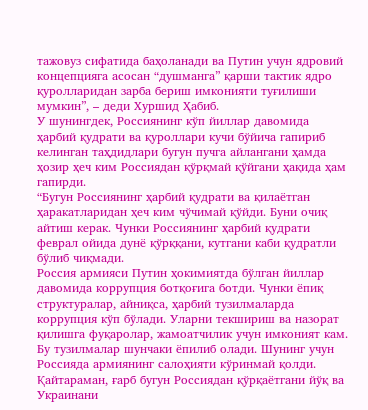тажовуз сифатида баҳоланади ва Путин учун ядровий концепцияга асосан “душманга” қарши тактик ядро қуролларидан зарба бериш имконияти туғилиши мумкин”, – деди Хуршид Ҳабиб.
У шунингдек, Россиянинг кўп йиллар давомида ҳарбий қудрати ва қуроллари кучи бўйича гапириб келинган таҳдидлари бугун пучга айлангани ҳамда ҳозир ҳеч ким Россиядан қўрқмай қўйгани ҳақида ҳам гапирди.
“Бугун Россиянинг ҳарбий қудрати ва қилаётган ҳаракатларидан ҳеч ким чўчимай қўйди. Буни очиқ айтиш керак. Чунки Россиянинг ҳарбий қудрати феврал ойида дунё қўрққани, кутгани каби қудратли бўлиб чиқмади.
Россия армияси Путин ҳокимиятда бўлган йиллар давомида коррупция ботқоғига ботди. Чунки ёпиқ структуралар, айниқса, ҳарбий тузилмаларда коррупция кўп бўлади. Уларни текшириш ва назорат қилишга фуқаролар, жамоатчилик учун имконият кам. Бу тузилмалар шунчаки ёпилиб олади. Шунинг учун Россияда армиянинг салоҳияти кўринмай қолди.
Қайтараман, ғарб бугун Россиядан қўрқаётгани йўқ ва Украинани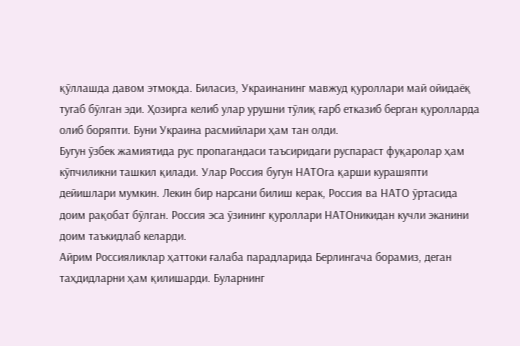қўллашда давом этмоқда. Биласиз, Украинанинг мавжуд қуроллари май ойидаёқ тугаб бўлган эди. Ҳозирга келиб улар урушни тўлиқ ғарб етказиб берган қуролларда олиб боряпти. Буни Украина расмийлари ҳам тан олди.
Бугун ўзбек жамиятида рус пропагандаси таъсиридаги руспараст фуқаролар ҳам кўпчиликни ташкил қилади. Улар Россия бугун НАТОга қарши курашяпти дейишлари мумкин. Лекин бир нарсани билиш керак, Россия ва НАТО ўртасида доим рақобат бўлган. Россия эса ўзининг қуроллари НАТОникидан кучли эканини доим таъкидлаб келарди.
Айрим Россияликлар ҳаттоки ғалаба парадларида Берлингача борамиз, деган таҳдидларни ҳам қилишарди. Буларнинг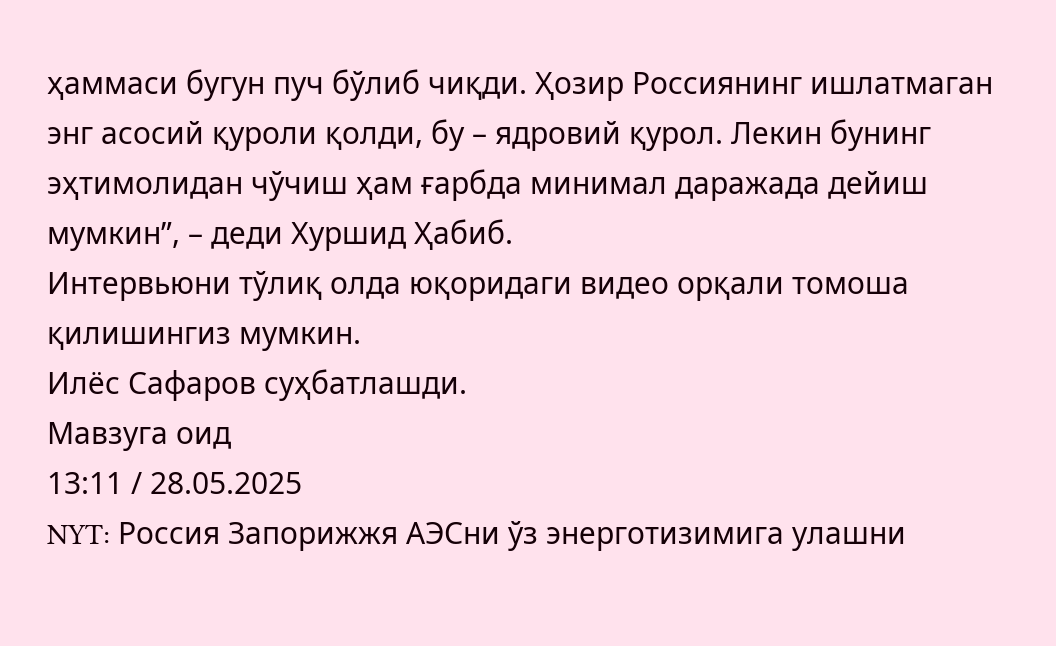ҳаммаси бугун пуч бўлиб чиқди. Ҳозир Россиянинг ишлатмаган энг асосий қуроли қолди, бу – ядровий қурол. Лекин бунинг эҳтимолидан чўчиш ҳам ғарбда минимал даражада дейиш мумкин”, – деди Хуршид Ҳабиб.
Интервьюни тўлиқ олда юқоридаги видео орқали томоша қилишингиз мумкин.
Илёс Сафаров суҳбатлашди.
Мавзуга оид
13:11 / 28.05.2025
NYT: Россия Запорижжя АЭСни ўз энерготизимига улашни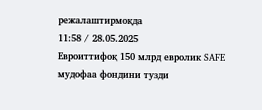режалаштирмоқда
11:58 / 28.05.2025
Евроиттифоқ 150 млрд евролик SAFE мудофаа фондини тузди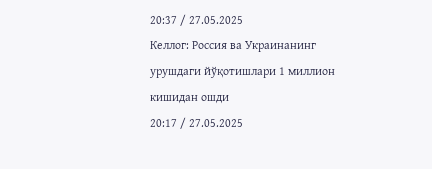20:37 / 27.05.2025
Келлог: Россия ва Украинанинг урушдаги йўқотишлари 1 миллион кишидан ошди
20:17 / 27.05.2025